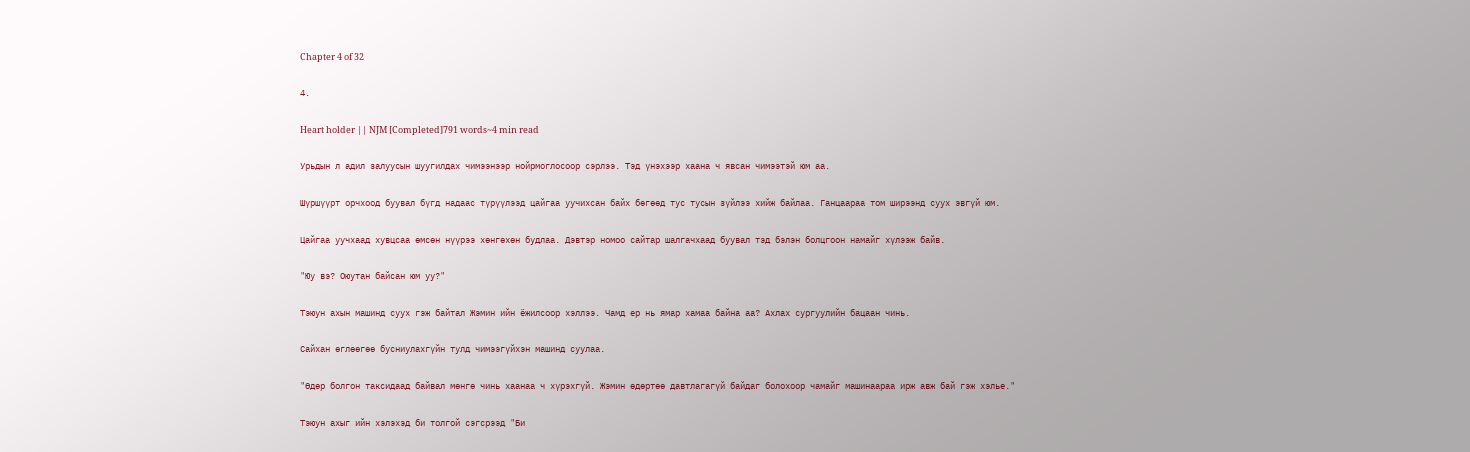Chapter 4 of 32

4.

Heart holder || NJM [Completed]791 words~4 min read

Урьдын л адил залуусын шуугилдах чимээнээр нойрмоглосоор сэрлээ. Тэд үнэхээр хаана ч явсан чимээтэй юм аа.

Шүршүүрт орчхоод буувал бүгд надаас түрүүлээд цайгаа уучихсан байх бөгөөд тус тусын зүйлээ хийж байлаа. Ганцаараа том ширээнд суух эвгүй юм.

Цайгаа уучхаад хувцсаа өмсөн нүүрээ хөнгөхөн будлаа. Дэвтэр номоо сайтар шалгачхаад буувал тэд бэлэн болцгоон намайг хүлээж байв.

"Юу вэ? Оюутан байсан юм уу?"

Тэюун ахын машинд суух гэж байтал Жэмин ийн ёжилсоор хэллээ. Чамд ер нь ямар хамаа байна аа? Ахлах сургуулийн бацаан чинь.

Сайхан өглөөгөө бусниулахгүйн тулд чимээгүйхэн машинд суулаа.

"Өдөр болгон таксидаад байвал мөнгө чинь хаанаа ч хүрэхгүй. Жэмин өдөртөө давтлагагүй байдаг болохоор чамайг машинаараа ирж авж бай гэж хэлье."

Тэюун ахыг ийн хэлэхэд би толгой сэгсрээд "Би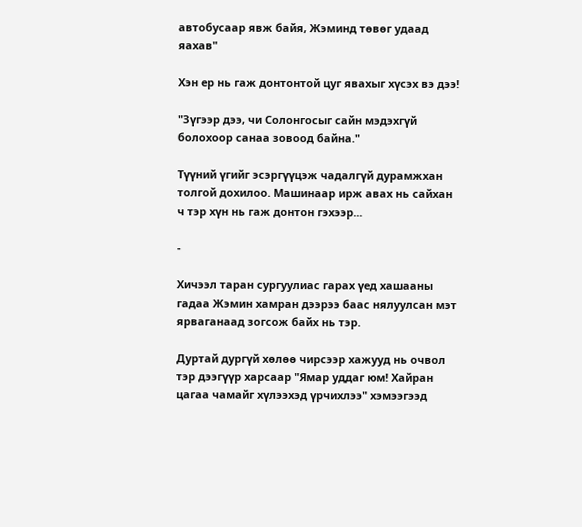автобусаар явж байя, Жэминд төвөг удаад яахав"

Хэн ер нь гаж донтонтой цуг явахыг хүсэх вэ дээ!

"Зүгээр дээ, чи Солонгосыг сайн мэдэхгүй болохоор санаа зовоод байна."

Түүний үгийг эсэргүүцэж чадалгүй дурамжхан толгой дохилоо. Машинаар ирж авах нь сайхан ч тэр хүн нь гаж донтон гэхээр...

-

Хичээл таран сургуулиас гарах үед хашааны гадаа Жэмин хамран дээрээ баас нялуулсан мэт ярваганаад зогсож байх нь тэр.

Дуртай дургүй хөлөө чирсээр хажууд нь очвол тэр дээгүүр харсаар "Ямар уддаг юм! Хайран цагаа чамайг хүлээхэд үрчихлээ" хэмээгээд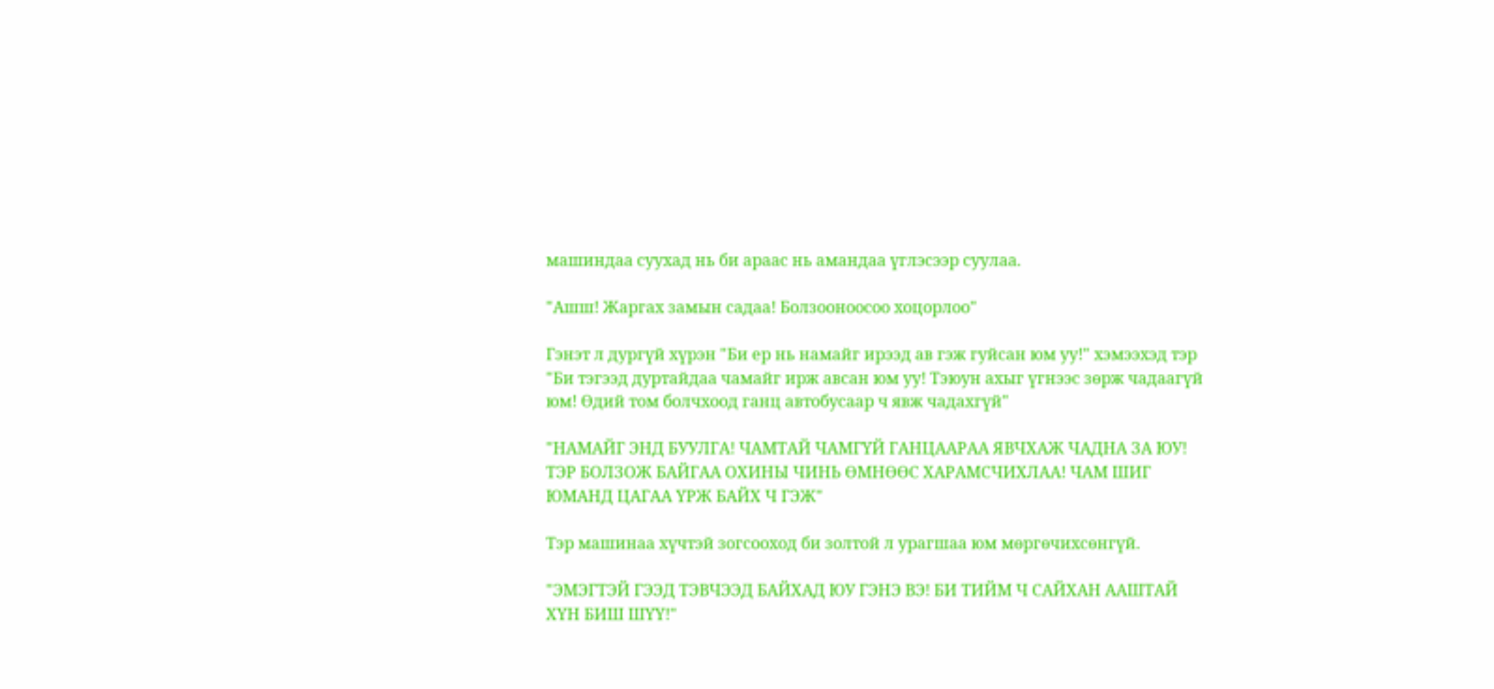машиндаа суухад нь би араас нь амандаа үглэсээр суулаа.

"Ашш! Жаргах замын садаа! Болзооноосоо хоцорлоо"

Гэнэт л дургүй хүрэн "Би ер нь намайг ирээд ав гэж гуйсан юм уу!" хэмээхэд тэр "Би тэгээд дуртайдаа чамайг ирж авсан юм уу! Тэюун ахыг үгнээс зөрж чадаагүй юм! Өдий том болчхоод ганц автобусаар ч явж чадахгүй"

"НАМАЙГ ЭНД БУУЛГА! ЧАМТАЙ ЧАМГҮЙ ГАНЦААРАА ЯВЧХАЖ ЧАДНА ЗА ЮУ! ТЭР БОЛЗОЖ БАЙГАА ОХИНЫ ЧИНЬ ӨМНӨӨС ХАРАМСЧИХЛАА! ЧАМ ШИГ ЮМАНД ЦАГАА ҮРЖ БАЙХ Ч ГЭЖ"

Тэр машинаа хүчтэй зогсооход би золтой л урагшаа юм мөргөчихсөнгүй.

"ЭМЭГТЭЙ ГЭЭД ТЭВЧЭЭД БАЙХАД ЮУ ГЭНЭ ВЭ! БИ ТИЙМ Ч САЙХАН ААШТАЙ ХҮН БИШ ШҮҮ!"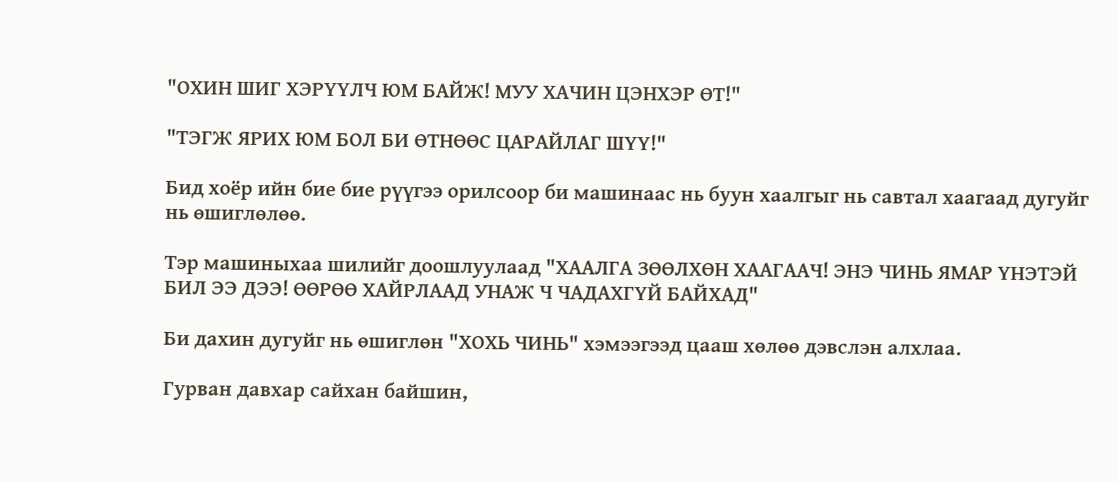"ОХИН ШИГ ХЭРҮҮЛЧ ЮМ БАЙЖ! МУУ ХАЧИН ЦЭНХЭР ӨТ!"

"ТЭГЖ ЯРИХ ЮМ БОЛ БИ ӨТНӨӨС ЦАРАЙЛАГ ШҮҮ!"

Бид хоёр ийн бие бие рүүгээ орилсоор би машинаас нь буун хаалгыг нь савтал хаагаад дугуйг нь өшиглөлөө.

Тэр машиныхаа шилийг доошлуулаад "ХААЛГА ЗӨӨЛХӨН ХААГААЧ! ЭНЭ ЧИНЬ ЯМАР ҮНЭТЭЙ БИЛ ЭЭ ДЭЭ! ӨӨРӨӨ ХАЙРЛААД УНАЖ Ч ЧАДАХГҮЙ БАЙХАД"

Би дахин дугуйг нь өшиглөн "ХОХЬ ЧИНЬ" хэмээгээд цааш хөлөө дэвслэн алхлаа.

Гурван давхар сайхан байшин,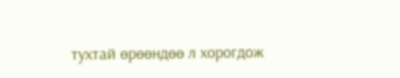тухтай өрөөндөө л хорогдож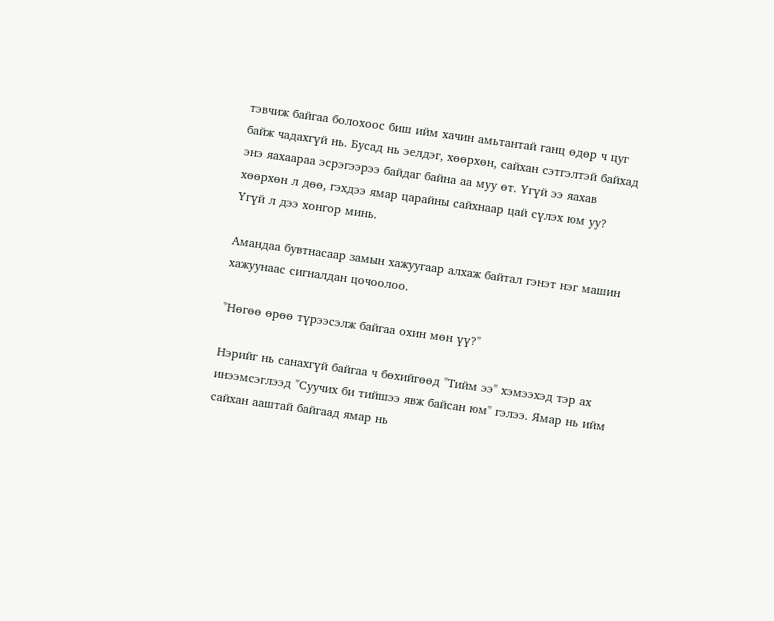тэвчиж байгаа болохоос биш ийм хачин амьтантай ганц өдөр ч цуг байж чадахгүй нь. Бусад нь эелдэг, хөөрхөн, сайхан сэтгэлтэй байхад энэ яахаараа эсрэгээрээ байдаг байна аа муу өт. Үгүй ээ яахав хөөрхөн л дөө, гэхдээ ямар царайны сайхнаар цай сүлэх юм уу? Үгүй л дээ хонгор минь.

Амандаа бувтнасаар замын хажуугаар алхаж байтал гэнэт нэг машин хажуунаас сигналдан цочоолоо.

"Нөгөө өрөө түрээсэлж байгаа охин мөн үү?"

Нэрийг нь санахгүй байгаа ч бөхийгөөд "Тийм ээ" хэмээхэд тэр ах инээмсэглээд "Суучих би тийшээ явж байсан юм" гэлээ. Ямар нь ийм сайхан ааштай байгаад ямар нь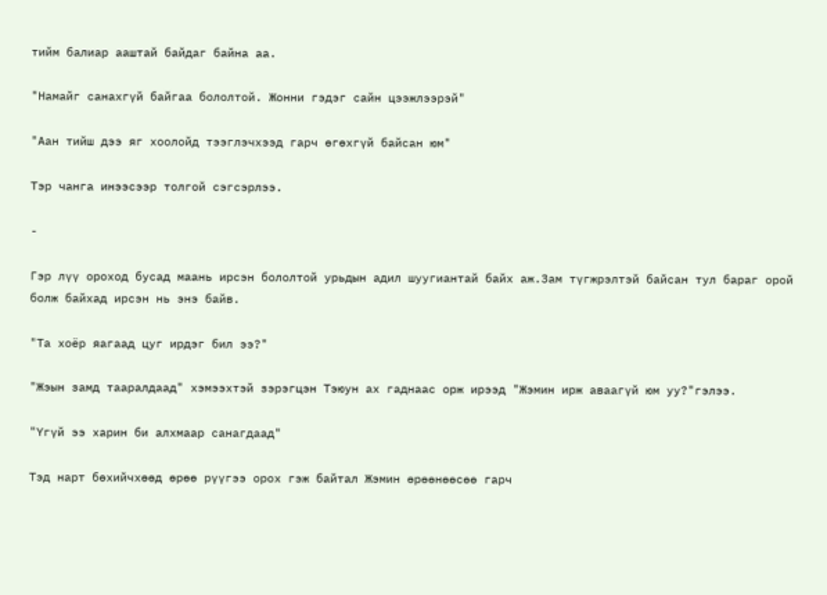тийм балиар ааштай байдаг байна аа.

"Намайг санахгүй байгаа бололтой. Жонни гэдэг сайн цээжлээрэй"

"Аан тийш дээ яг хоолойд тээглэчхээд гарч өгөхгүй байсан юм"

Тэр чанга инээсээр толгой сэгсэрлээ.

-

Гэр лүү ороход бусад маань ирсэн бололтой урьдын адил шуугиантай байх аж.Зам түгжрэлтэй байсан тул бараг орой болж байхад ирсэн нь энэ байв.

"Та хоёр яагаад цуг ирдэг бил ээ?"

"Жэын замд тааралдаад" хэмээхтэй зэрэгцэн Тэюун ах гаднаас орж ирээд "Жэмин ирж аваагүй юм уу?"гэлээ.

"Үгүй ээ харин би алхмаар санагдаад"

Тэд нарт бөхийчхөөд өрөө рүүгээ орох гэж байтал Жэмин өрөөнөөсөө гарч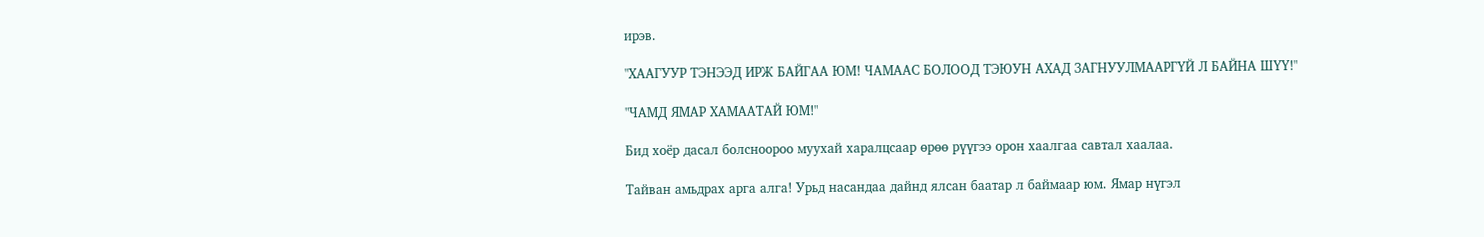ирэв.

"ХААГУУР ТЭНЭЭД ИРЖ БАЙГАА ЮМ! ЧАМААС БОЛООД ТЭЮУН АХАД ЗАГНУУЛМААРГҮЙ Л БАЙНА ШҮҮ!"

"ЧАМД ЯМАР ХАМААТАЙ ЮМ!"

Бид хоёр дасал болсноороо муухай харалцсаар өрөө рүүгээ орон хаалгаа савтал хаалаа.

Тайван амьдрах арга алга! Урьд насандаа дайнд ялсан баатар л баймаар юм. Ямар нүгэл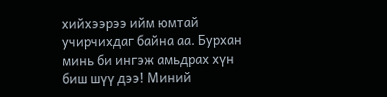хийхээрээ ийм юмтай учирчихдаг байна аа. Бурхан минь би ингэж амьдрах хүн биш шүү дээ! Миний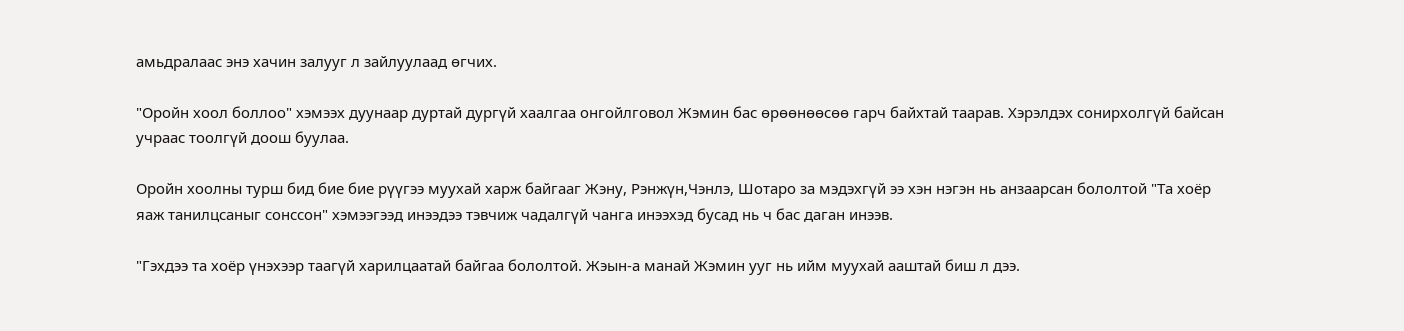амьдралаас энэ хачин залууг л зайлуулаад өгчих.

"Оройн хоол боллоо" хэмээх дуунаар дуртай дургүй хаалгаа онгойлговол Жэмин бас өрөөнөөсөө гарч байхтай таарав. Хэрэлдэх сонирхолгүй байсан учраас тоолгүй доош буулаа.

Оройн хоолны турш бид бие бие рүүгээ муухай харж байгааг Жэну, Рэнжүн,Чэнлэ, Шотаро за мэдэхгүй ээ хэн нэгэн нь анзаарсан бололтой "Та хоёр яаж танилцсаныг сонссон" хэмээгээд инээдээ тэвчиж чадалгүй чанга инээхэд бусад нь ч бас даган инээв.

"Гэхдээ та хоёр үнэхээр таагүй харилцаатай байгаа бололтой. Жэын-а манай Жэмин ууг нь ийм муухай ааштай биш л дээ.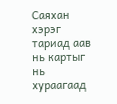Саяхан хэрэг тариад аав нь картыг нь хураагаад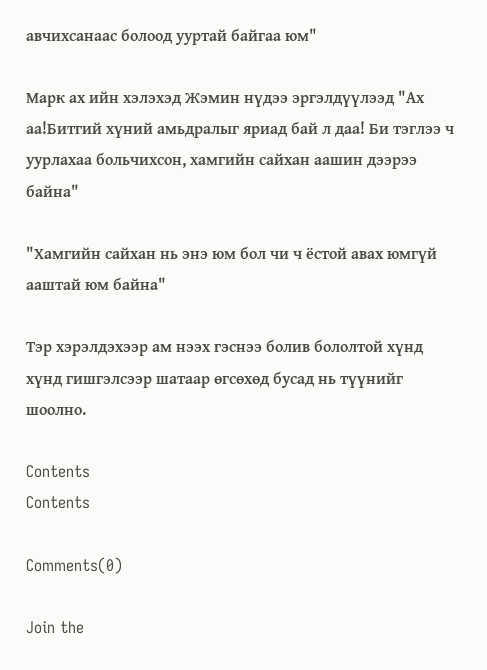авчихсанаас болоод ууртай байгаа юм"

Марк ах ийн хэлэхэд Жэмин нүдээ эргэлдүүлээд "Ах аа!Битгий хүний амьдралыг яриад бай л даа! Би тэглээ ч уурлахаа больчихсон, хамгийн сайхан аашин дээрээ байна"

"Хамгийн сайхан нь энэ юм бол чи ч ёстой авах юмгүй ааштай юм байна"

Тэр хэрэлдэхээр ам нээх гэснээ болив бололтой хүнд хүнд гишгэлсээр шатаар өгсөхөд бусад нь түүнийг шоолно.

Contents
Contents

Comments(0)

Join the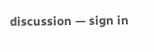discussion — sign in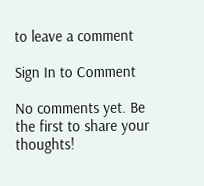to leave a comment

Sign In to Comment

No comments yet. Be the first to share your thoughts!